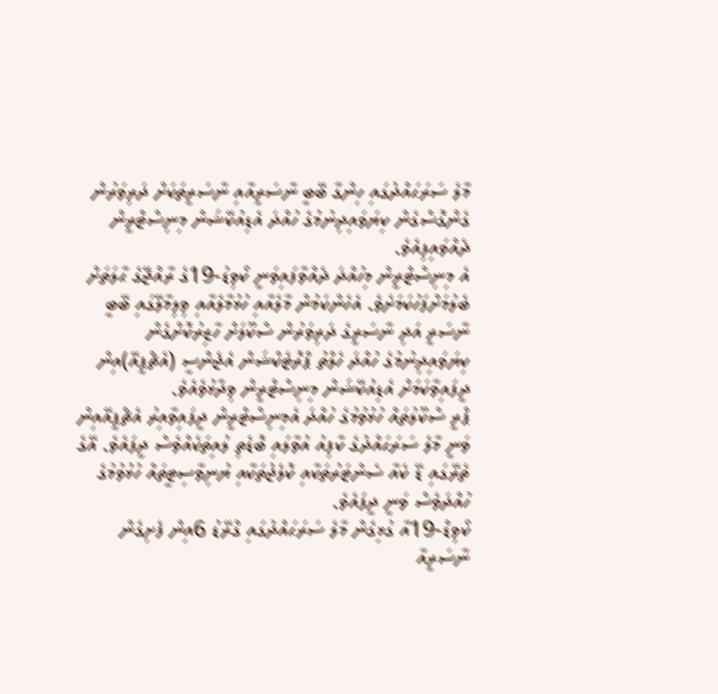މާލެ ސަރަޙައްދުގައި ހިންގާ ބޭބީ ނާސަރީއާއި ނާސަރީތަކަށް ދަރިވަރުން ގެންގޮސްގެން ކިޔަވައިދިނުމުގެ ހުއްދަ އެޑިއުކޭޝަން މިނިސްޓްރީން ދެއްވައިފިއެވެ.
އެ މިނިސްޓްރީން މިހުއްދަ ދެއްވާފައިވަނީ ކޯވިޑު-19ގެ ރާއްޖޭގެ ޙާލަތަށް ބެލުމަށްފަހުކަމަށެވެ. އެހެންކަމުން މާލެއާއި ހުޅުމާލެއާއި ވިލިމާލޭގައި ބޭބީ ނާސަރީ އަދި ނާސަރީގެ ދަރިވަރުން ސްކޫލަށް ހާޒިރުކޮށްގެން ކިޔަވައިދިނުމުގެ ހުއްދަ ހެލްތު ޕްރޮޓެކްޝަން އެޖެންސީ (އެޗްޕީއޭ)އިން ދީފައިވާކަމަށް އެޑިއުކޭޝަން މިނިސްޓްރީން ވިދާޅުވެއެވެ.
ޕްރީ ސްކޫލުތައް ހުޅުވުމުގެ ހުއްދަ އެމިނިސްޓްރީން ދީފައިވާއިރު އެޗްޕީއޭއިން ވަނީ މާލެ ސަރަޙައްދުގެ ކާފިއު އުވާލައި ބޮޑެތި ލުއިތަކެއްވެސް ދީފައެވެ. އޭގެ ތެރޭގައި ޑޭ ކެއާ ސެންޓަރުތަކާއި ކޮލެޖުތަކާއި ޔުނިވާސިޓީތައް ހުޅުވުމުގެ ހުއްދަވެސް ވަނީ ދީފައެވެ.
ކޯވިޑް-19އާ ގުޅިގެން މާލެ ސަރަޙައްދުގައި ގްރޭޑު 6އިން ފެށިގެން ނާސަރީއާ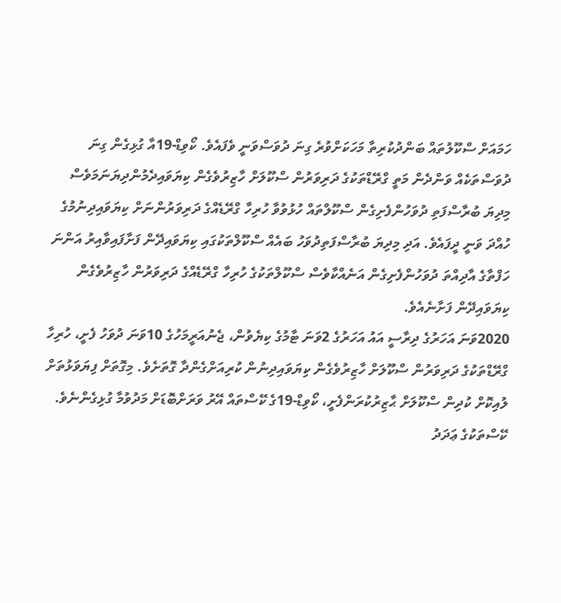ހަމައަށް ސްކޫލުތައް ބަންދުކުރިތާ މަހަކަށްވުރެ ގިނަ ދުވަސްވަނީ ވެފައެވެ. ކޯވިޑް-19އާ ގުޅިގެން ގިނަ ދުވަސްތަކެއް ވަންދެން މަތީ ގްރޭޑްތަކުގެ ދަރިވަރުން ސްކޫލަށް ހާޒިރުވެގެން ކިޔަވައިދެމުންދިޔަނަމަވެސް މިދިޔަ ބުރާސްފަތި ދުވަހުންފެށިގެން ސްކޫލްތައް ހުޅުވުވާ ހުރިހާ ގްރޭޑެއްގެ ދަރިވަރުންނަށް ކިޔަވައިދިނުމުގެ ހުއްދަ ވަނީ ދީފައެވެ. އަދި މިދިޔަ ބުރާސްފަތިދުވަހު ބައެއް ސްކޫލްތަކުގައި ކިޔަވައިދޭން ފަށާފައިވާއިރު އަންނަ ހަފްތާގެ އާދިއްތަ ދުވަހުންފެށިގެން އަނެއްކާވެސް ސްކޫލްތަކުގެ ހުރިހާ ގްރޭޑެއްގެ ދަރިވަރުން ހާޒިރުވެގެން ކިޔަވައިދޭން ފަށާނެއެވެ.
2020ވަނަ އަހަރުގެ ދިރާސީ އައު އަހަރުގެ 2ވަނަ ޓާމުގެ ކިޔެވުން، ޖެނުއަރީމަހުގެ 10ވަނަ ދުވަހު ފެށީ، ހުރިހާ ގްރޭޑްތަކުގެ ދަރިވަރުން ސްކޫލަށް ހާޒިރުވެގެން ކިޔަވައިދިނުން ކުރިއަށްގެންދާ ގޮތަށެވެ. މިގޮތަށް ފިޔަވަޅުތަށް ލުއިކޮށް ކުދިން ސްކޫލަށް ޙާޒިރުކުރަންފެށީ، ކޯވިޑް-19ގެ ކޭސްތައް އޭރު ވަރަށްބޮޑަށް މަދުވުމާ ގުޅިގެންނެވެ. ކޭސްތަކުގެ ޢަދަދު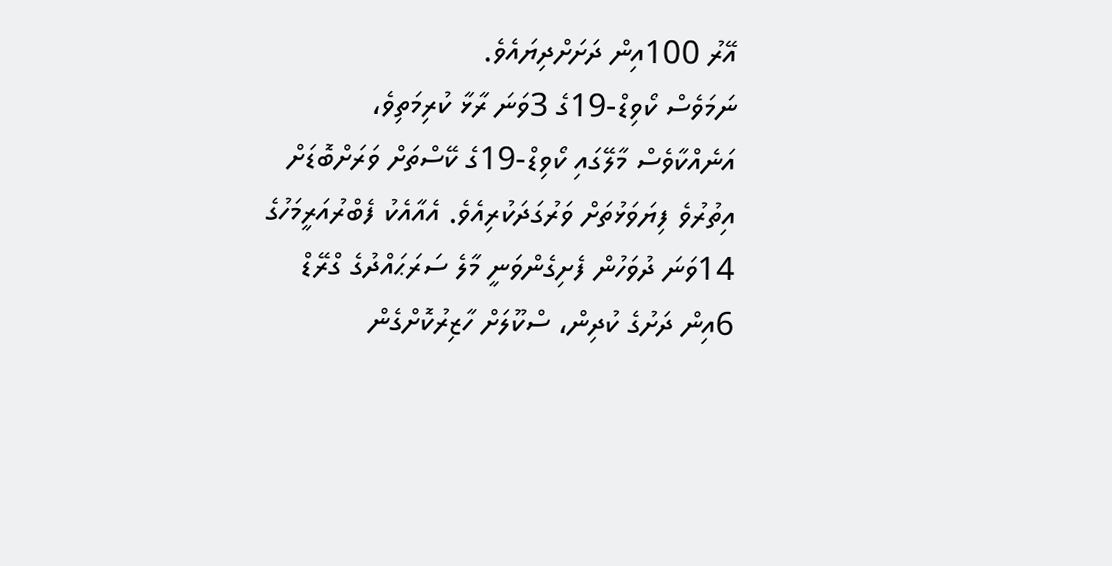އޭރު 100އިން ދަށަށްދިޔައެވެ.
ނަމަވެސް ކޯވިޑް-19ގެ 3ވަނަ ރާޅާ ކުރިމަތިވެ، އަނެއްކާވެސް މާލޭގައި ކޯވިޑް-19ގެ ކޭސްތަށް ވަރަށްބޮޑަށް އިތުރުވެ ފިޔަވަޅުތަށް ވަރުގަދަކުރިއެވެ. އެއާއެކު ފެބްރުއަރީމަހުގެ 14ވަނަ ދުވަހުން ފެށިގެންވަނީ މާލެ ސަރަޙައްދުގެ ގްރޭޑް 6އިން ދަށުގެ ކުދިން، ސްކޫލަށް ހާޒިރުކޮށްގެން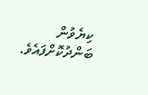ކިޔެވުން ބަންދުކޮށްފައެވެ.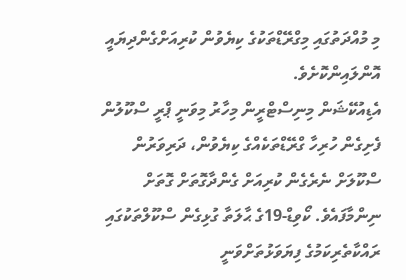މި މުއްދަތުގައި މިގްރޭޑްތަކުގެ ކިޔެވުން ކުރިއަށްގެންދިޔައީ އޮންލައިންކޮށެވެ.
އެޑިއުކޭޝަން މިނިސްޓްރީން މިހާރު މިވަނީ ޕްރީ ސްކޫލުން ފެށިގެން ހުރިހާ ގްރޭޑްތަކެއްގެ ކިޔެވުން، ދަރިވަރުން ސްކޫލަށް ނެރެގެން ކުރިއަށް ގެންދާގޮތަށް ގޮތަށް ނިންމާފައެވެ. ކޯވިޑް-19ގެ ޙާލަތާ ގުޅިގެން ސްކޫލްތަކުގައި ރައްކާތެރިކަމުގެ ފިޔަވަޅުތަށްވަނީ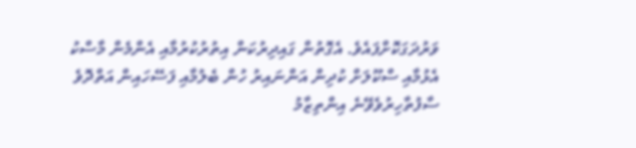ވަރުދަގަކޮށްފައެވެ. އެގޮތުން ގައިދިރުކަން އިތުރުކުރުމާއި އެންމެން މާސްކު އެޅުމާއި ސްކޫލަށް ކުދިން އަންނައިރު ހުން ބެލުމާއި ފަސޭހައިން އަތްދޮވެ ސާފުތާހިރުވެވޭނެ އިންތިޒާމު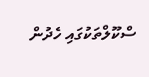ސްކޫލްތަކުގައި ހެދުން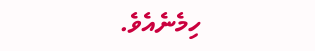ހިމެނެއެވެ.